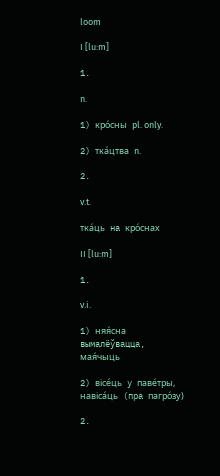loom

I [lu:m]

1.

n.

1) кро́сны pl. only.

2) тка́цтва n.

2.

v.t.

тка́ць на кро́снах

II [lu:m]

1.

v.i.

1) няя́сна вымалёўвацца, мая́чыць

2) вісе́ць у паве́тры, навіса́ць (пра пагро́зу)

2.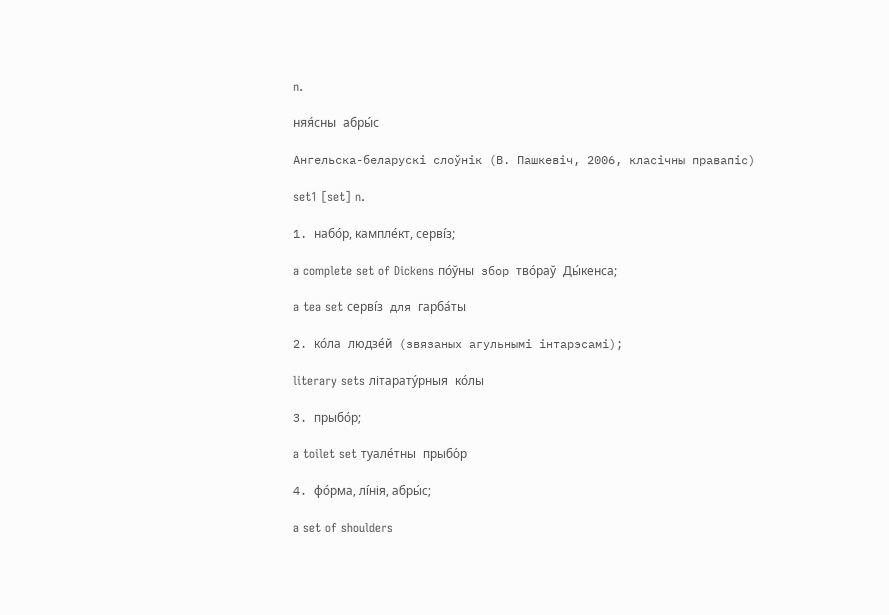n.

няя́сны абры́с

Ангельска-беларускі слоўнік (В. Пашкевіч, 2006, класічны правапіс)

set1 [set] n.

1. набо́р, кампле́кт, серві́з;

a complete set of Dickens по́ўны збор тво́раў Ды́кенса;

a tea set серві́з для гарба́ты

2. ко́ла людзе́й (звязаных агульнымі інтарэсамі);

literary sets літарату́рныя ко́лы

3. прыбо́р;

a toilet set туале́тны прыбо́р

4. фо́рма, лі́нія, абры́с;

a set of shoulders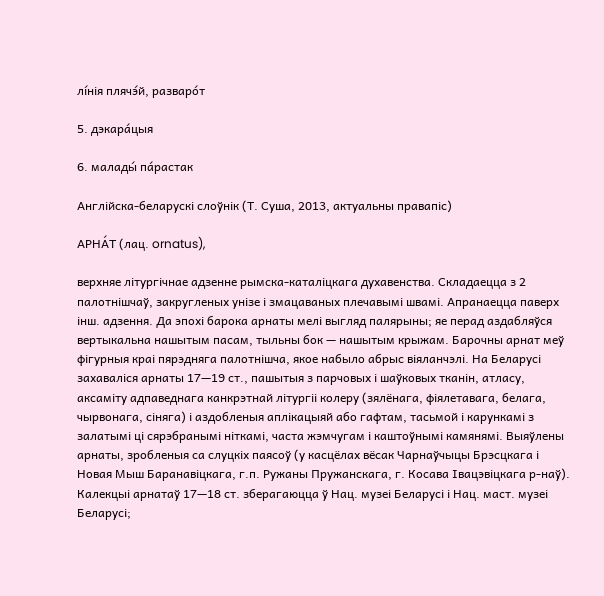лі́нія плячэ́й, разваро́т

5. дэкара́цыя

6. малады́ па́растак

Англійска-беларускі слоўнік (Т. Суша, 2013, актуальны правапіс)

АРНА́Т (лац. ornatus),

верхняе літургічнае адзенне рымска-каталіцкага духавенства. Складаецца з 2 палотнішчаў, закругленых унізе і змацаваных плечавымі швамі. Апранаецца паверх інш. адзення. Да эпохі барока арнаты мелі выгляд палярыны; яе перад аздабляўся вертыкальна нашытым пасам, тыльны бок — нашытым крыжам. Барочны арнат меў фігурныя краі пярэдняга палотнішча, якое набыло абрыс віяланчэлі. На Беларусі захаваліся арнаты 17—19 ст., пашытыя з парчовых і шаўковых тканін, атласу, аксаміту адпаведнага канкрэтнай літургіі колеру (зялёнага, фіялетавага, белага, чырвонага, сіняга) і аздобленыя аплікацыяй або гафтам, тасьмой і карункамі з залатымі ці сярэбранымі ніткамі, часта жэмчугам і каштоўнымі камянямі. Выяўлены арнаты, зробленыя са слуцкіх паясоў (у касцёлах вёсак Чарнаўчыцы Брэсцкага і Новая Мыш Баранавіцкага, г.п. Ружаны Пружанскага, г. Косава Івацэвіцкага р-наў). Калекцыі арнатаў 17—18 ст. зберагаюцца ў Нац. музеі Беларусі і Нац. маст. музеі Беларусі;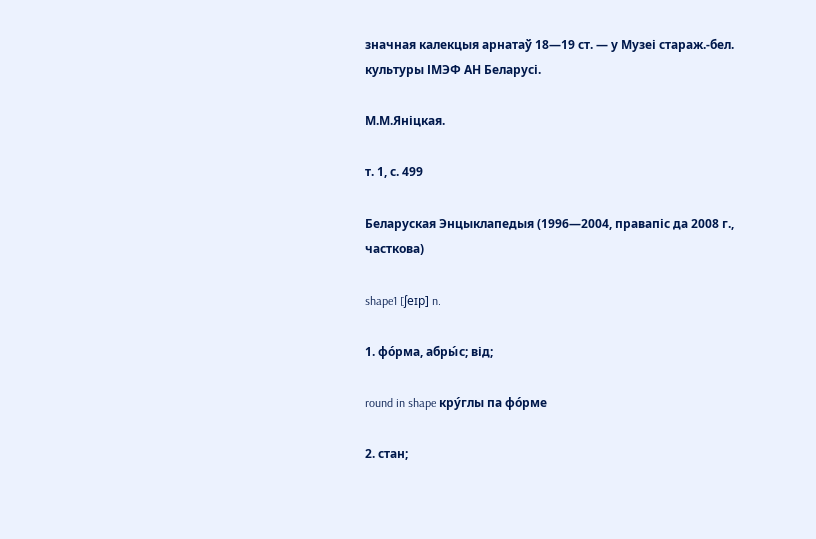значная калекцыя арнатаў 18—19 ст. — у Музеі стараж.-бел. культуры ІМЭФ АН Беларусі.

М.М.Яніцкая.

т. 1, с. 499

Беларуская Энцыклапедыя (1996—2004, правапіс да 2008 г., часткова)

shape1 [ʃeɪp] n.

1. фо́рма, абры́с; від;

round in shape кру́глы па фо́рме

2. стан;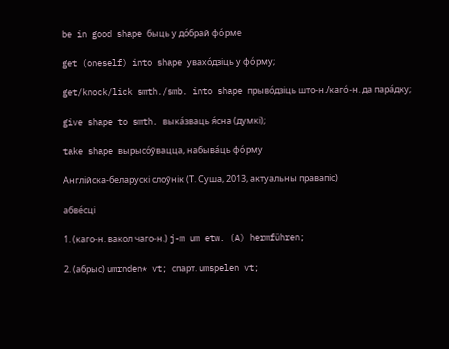be in good shape быць у до́брай фо́рме

get (oneself) into shape увахо́дзіць у фо́рму;

get/knock/lick smth./smb. into shape прыво́дзіць што-н./каго́-н. да пара́дку;

give shape to smth. выка́зваць я́сна (думкі);

take shape вырысо́ўвацца, набыва́ць фо́рму

Англійска-беларускі слоўнік (Т. Суша, 2013, актуальны правапіс)

абве́сці

1. (каго-н. вакол чаго-н.) j-m um etw. (A) hermführen;

2. (абрыс) umrnden* vt; спарт. umspelen vt;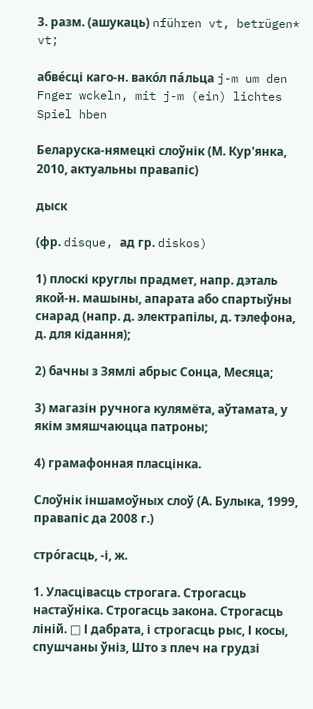3. разм. (ашукаць) nführen vt, betrügen* vt;

абве́сці каго-н. вако́л па́льца j-m um den Fnger wckeln, mit j-m (ein) lichtes Spiel hben

Беларуска-нямецкі слоўнік (М. Кур'янка, 2010, актуальны правапіс)

дыск

(фр. disque, ад гр. diskos)

1) плоскі круглы прадмет, напр. дэталь якой-н. машыны, апарата або спартыўны снарад (напр. д. электрапілы, д. тэлефона, д. для кідання);

2) бачны з Зямлі абрыс Сонца, Месяца;

3) магазін ручнога кулямёта, аўтамата, у якім змяшчаюцца патроны;

4) грамафонная пласцінка.

Слоўнік іншамоўных слоў (А. Булыка, 1999, правапіс да 2008 г.)

стро́гасць, ‑і, ж.

1. Уласцівасць строгага. Строгасць настаўніка. Строгасць закона. Строгасць ліній. □ І дабрата, і строгасць рыс, І косы, спушчаны ўніз, Што з плеч на грудзі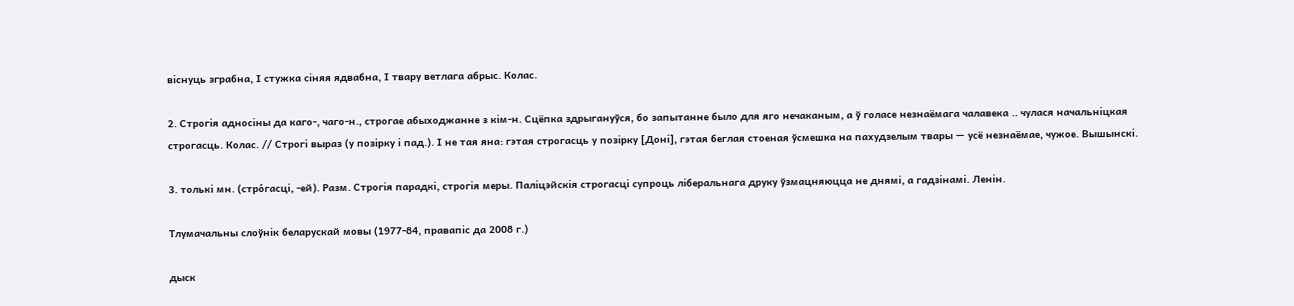віснуць зграбна, І стужка сіняя ядвабна, І твару ветлага абрыс. Колас.

2. Строгія адносіны да каго‑, чаго‑н., строгае абыходжанне з кім‑н. Сцёпка здрыгануўся, бо запытанне было для яго нечаканым, а ў голасе незнаёмага чалавека .. чулася начальніцкая строгасць. Колас. // Строгі выраз (у позірку і пад.). І не тая яна: гэтая строгасць у позірку [Доні], гэтая беглая стоеная ўсмешка на пахудзелым твары — усё незнаёмае, чужое. Вышынскі.

3. толькі мн. (стро́гасці, ‑ей). Разм. Строгія парадкі, строгія меры. Паліцэйскія строгасці супроць ліберальнага друку ўзмацняюцца не днямі, а гадзінамі. Ленін.

Тлумачальны слоўнік беларускай мовы (1977-84, правапіс да 2008 г.)

дыск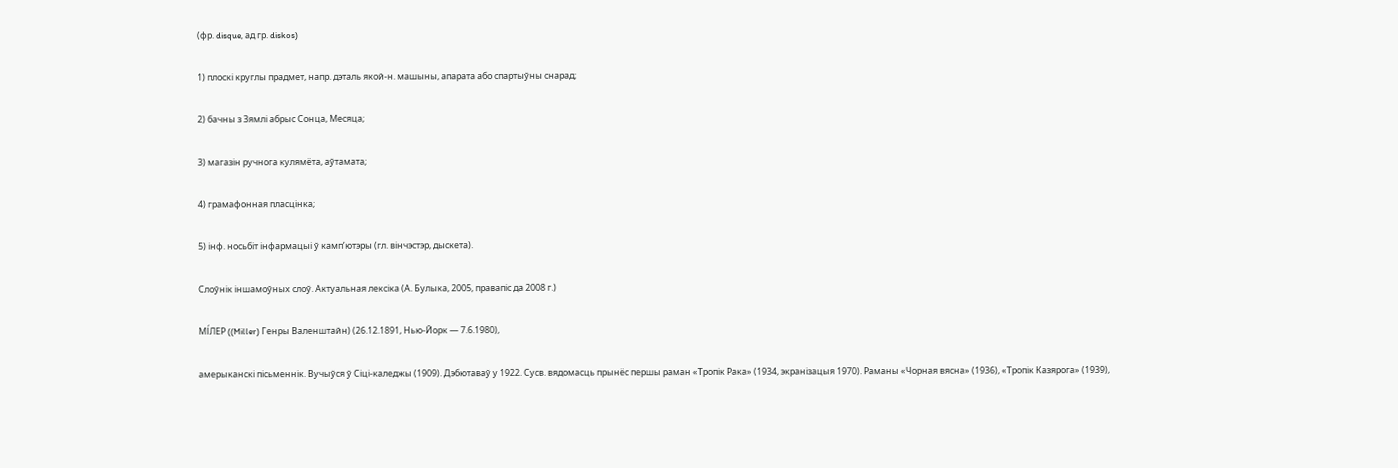(фр. disque, ад гр. diskos)

1) плоскі круглы прадмет, напр. дэталь якой-н. машыны, апарата або спартыўны снарад;

2) бачны з Зямлі абрыс Сонца, Месяца;

3) магазін ручнога кулямёта, аўтамата;

4) грамафонная пласцінка;

5) інф. носьбіт інфармацыі ў камп’ютэры (гл. вінчэстэр, дыскета).

Слоўнік іншамоўных слоў. Актуальная лексіка (А. Булыка, 2005, правапіс да 2008 г.)

МІ́ЛЕР ((Miller) Генры Валенштайн) (26.12.1891, Нью-Йорк — 7.6.1980),

амерыканскі пісьменнік. Вучыўся ў Сіці-каледжы (1909). Дэбютаваў у 1922. Сусв. вядомасць прынёс першы раман «Тропік Рака» (1934, экранізацыя 1970). Раманы «Чорная вясна» (1936), «Тропік Казярога» (1939),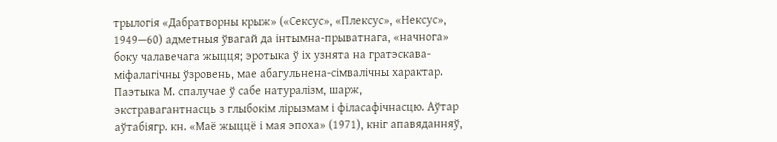трылогія «Дабратворны крыж» («Сексус», «Плексус», «Нексус», 1949—60) адметныя ўвагай да інтымна-прыватнага, «начнога» боку чалавечага жыцця; эротыка ў іх узнята на гратэскава-міфалагічны ўзровень, мае абагульнена-сімвалічны характар. Паэтыка М. спалучае ў сабе натуралізм, шарж, экстравагантнасць з глыбокім лірызмам і філасафічнасцю. Аўтар аўтабіягр. кн. «Маё жыццё і мая эпоха» (1971), кніг апавяданняў,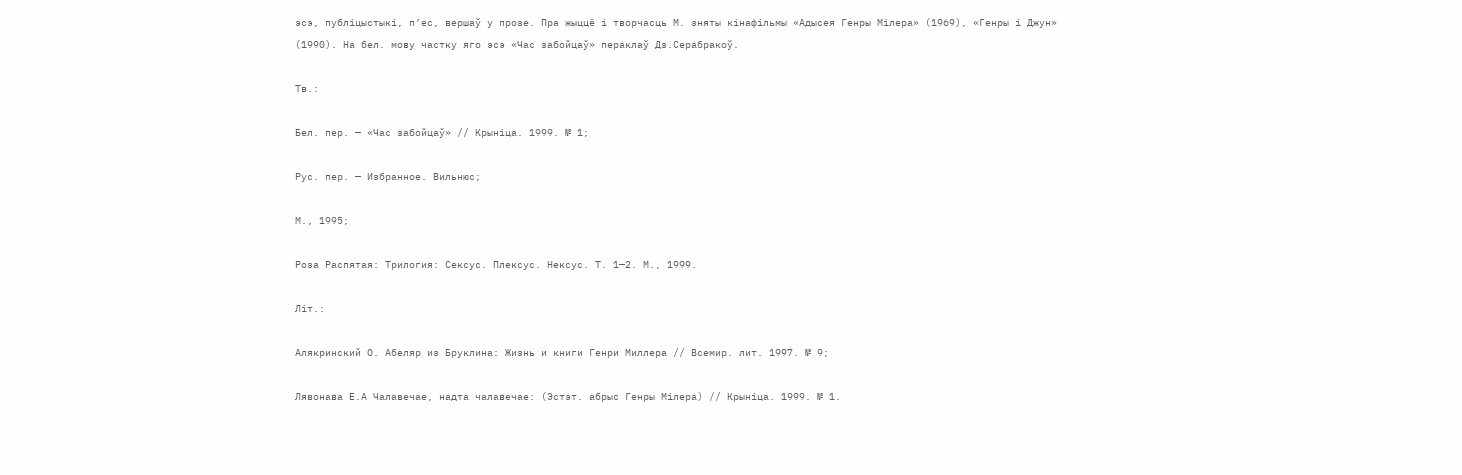эсэ, публіцыстыкі, п’ес, вершаў у прозе. Пра жыццё і творчасць М. зняты кінафільмы «Адысея Генры Мілера» (1969), «Генры і Джун» (1990). На бел. мову частку яго эсэ «Час забойцаў» пераклаў Дз.Серабракоў.

Тв.:

Бел. пер. — «Час забойцаў» // Крыніца. 1999. № 1;

Рус. пер. — Избранное. Вильнюс;

М., 1995;

Роза Распятая: Трилогия: Сексус. Плексус. Нексус. Т. 1—2. М., 1999.

Літ.:

Алякринский О. Абеляр из Бруклина: Жизнь и книги Генри Миллера // Всемир. лит. 1997. № 9;

Лявонава Е.А Чалавечае, надта чалавечае: (Эстэт. абрыс Генры Мілера) // Крыніца. 1999. № 1.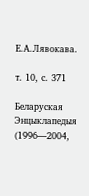Е.А.Лявокава.

т. 10, с. 371

Беларуская Энцыклапедыя (1996—2004,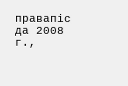правапіс да 2008 г.,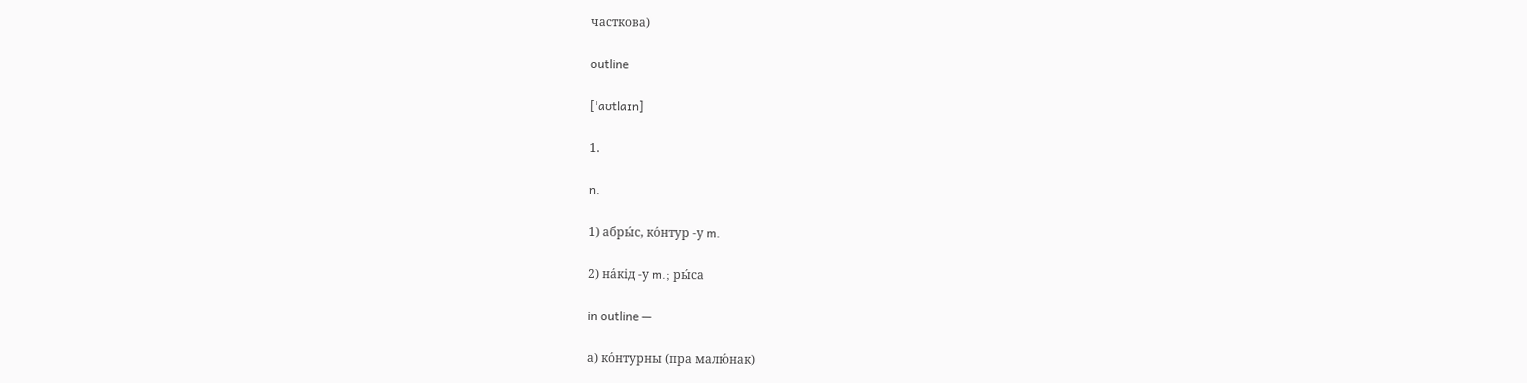часткова)

outline

[ˈaʊtlaɪn]

1.

n.

1) абры́с, ко́нтур -у m.

2) на́кід -у m.; ры́са

in outline —

а) ко́нтурны (пра малю́нак)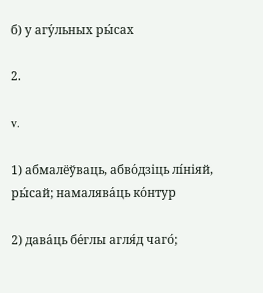б) у агу́льных ры́сах

2.

v.

1) абмалёўваць, абво́дзіць лі́ніяй, ры́сай; намалява́ць ко́нтур

2) дава́ць бе́глы агля́д чаго́;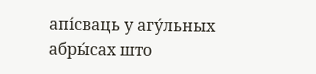апі́сваць у агу́льных абры́сах што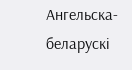Ангельска-беларускі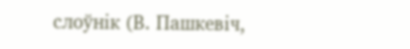слоўнік (В. Пашкевіч,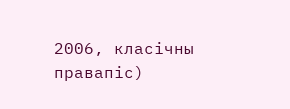2006, класічны правапіс)